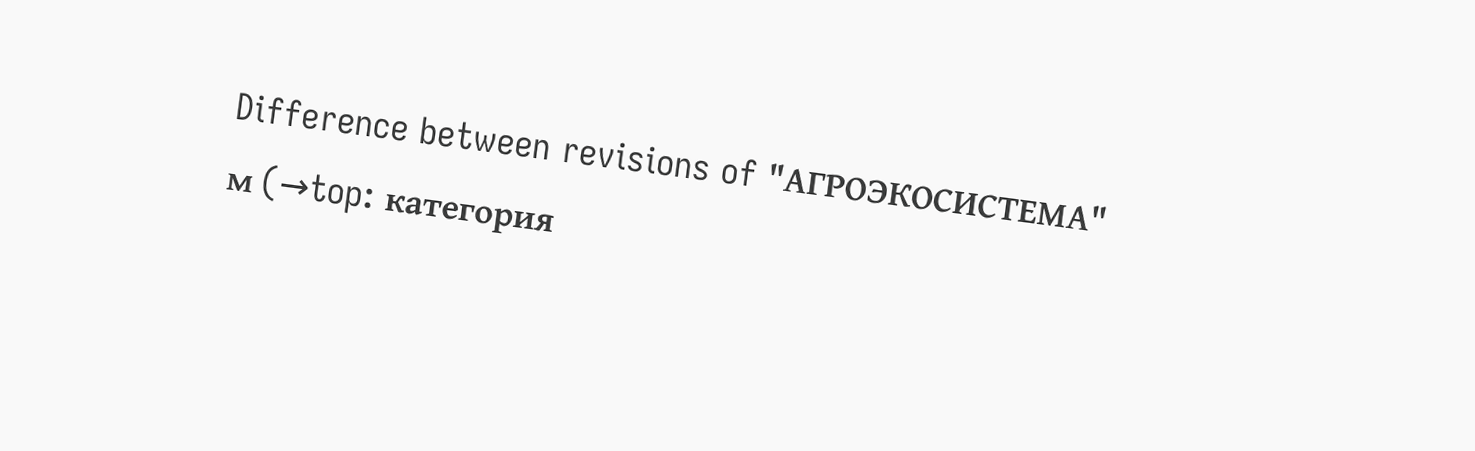Difference between revisions of "АГРОЭКОСИСТЕМА"
м (→top: категория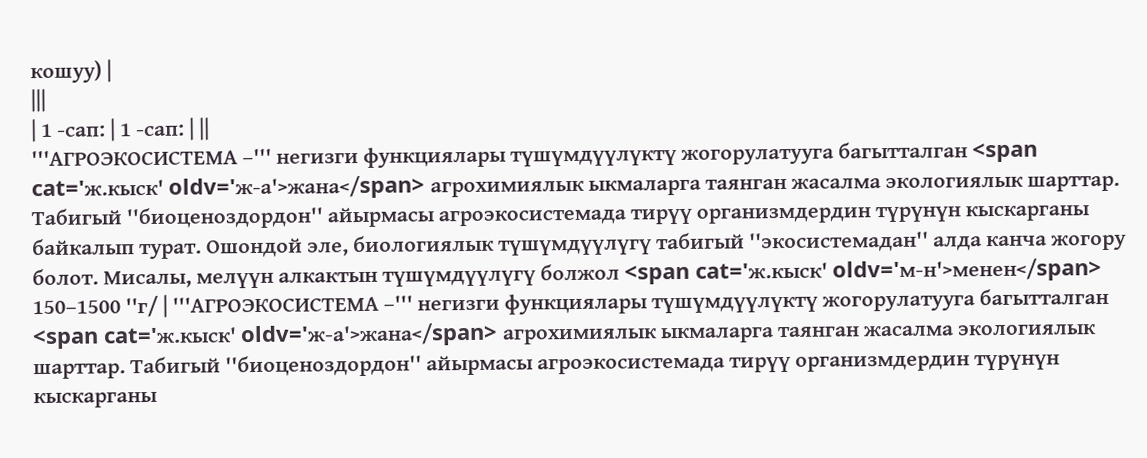кошуу) |
|||
| 1 -сап: | 1 -сап: | ||
'''АГРОЭКОСИСТЕМА ‒''' негизги функциялары түшүмдүүлүктү жогорулатууга багытталган <span cat='ж.кыск' oldv='ж-а'>жана</span> агрохимиялык ыкмаларга таянган жасалма экологиялык шарттар. Табигый ''биоценоздордон'' айырмасы агроэкосистемада тирүү организмдердин түрүнүн кыскарганы байкалып турат. Ошондой эле, биологиялык түшүмдүүлүгү табигый ''экосистемадан'' алда канча жогору болот. Мисалы, мелүүн алкактын түшүмдүүлүгү болжол <span cat='ж.кыск' oldv='м-н'>менен</span> 150‒1500 ''г/ | '''АГРОЭКОСИСТЕМА ‒''' негизги функциялары түшүмдүүлүктү жогорулатууга багытталган <span cat='ж.кыск' oldv='ж-а'>жана</span> агрохимиялык ыкмаларга таянган жасалма экологиялык шарттар. Табигый ''биоценоздордон'' айырмасы агроэкосистемада тирүү организмдердин түрүнүн кыскарганы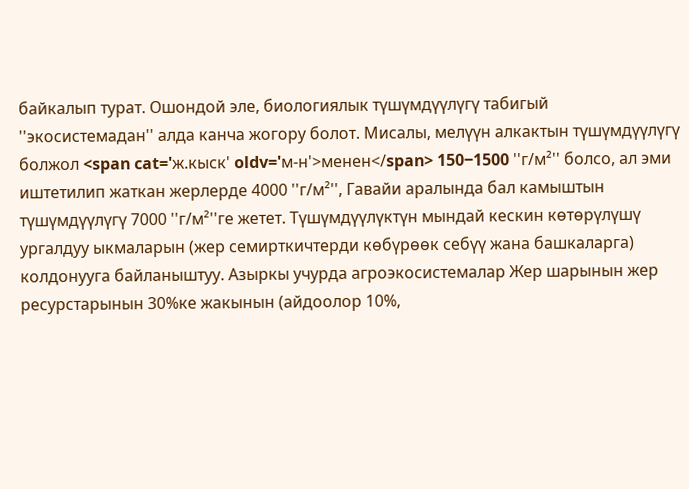байкалып турат. Ошондой эле, биологиялык түшүмдүүлүгү табигый ''экосистемадан'' алда канча жогору болот. Мисалы, мелүүн алкактын түшүмдүүлүгү болжол <span cat='ж.кыск' oldv='м-н'>менен</span> 150‒1500 ''г/м²'' болсо, ал эми иштетилип жаткан жерлерде 4000 ''г/м²'', Гавайи аралында бал камыштын түшүмдүүлүгү 7000 ''г/м²''ге жетет. Түшүмдүүлүктүн мындай кескин көтөрүлүшү ургалдуу ыкмаларын (жер семирткичтерди көбүрөөк себүү жана башкаларга) колдонууга байланыштуу. Азыркы учурда агроэкосистемалар Жер шарынын жер ресурстарынын 30%ке жакынын (айдоолор 10%,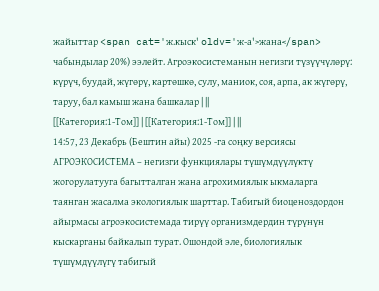жайыттар <span cat='ж.кыск' oldv='ж-а'>жана</span> чабындылар 20%) ээлейт. Агроэкосистеманын негизги түзүүчүлөрү: күрүч, буудай, жүгөрү, картөшкө, сулу, маниок, соя, арпа, ак жүгөрү, таруу, бал камыш жана башкалар | ||
[[Категория:1-Том]] | [[Категория:1-Том]] | ||
14:57, 23 Декабрь (Бештин айы) 2025 -га соңку версиясы
АГРОЭКОСИСТЕМА ‒ негизги функциялары түшүмдүүлүктү жогорулатууга багытталган жана агрохимиялык ыкмаларга таянган жасалма экологиялык шарттар. Табигый биоценоздордон айырмасы агроэкосистемада тирүү организмдердин түрүнүн кыскарганы байкалып турат. Ошондой эле, биологиялык түшүмдүүлүгү табигый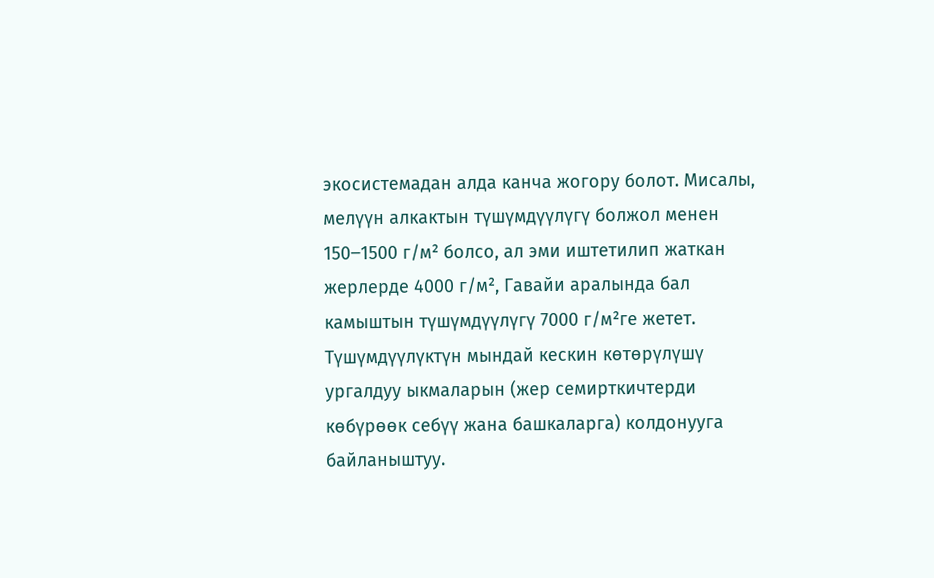экосистемадан алда канча жогору болот. Мисалы, мелүүн алкактын түшүмдүүлүгү болжол менен 150‒1500 г/м² болсо, ал эми иштетилип жаткан жерлерде 4000 г/м², Гавайи аралында бал камыштын түшүмдүүлүгү 7000 г/м²ге жетет. Түшүмдүүлүктүн мындай кескин көтөрүлүшү ургалдуу ыкмаларын (жер семирткичтерди көбүрөөк себүү жана башкаларга) колдонууга байланыштуу.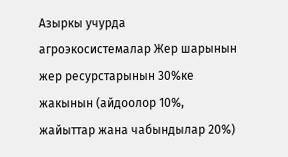Азыркы учурда агроэкосистемалар Жер шарынын жер ресурстарынын 30%ке жакынын (айдоолор 10%, жайыттар жана чабындылар 20%)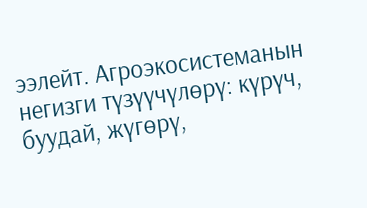ээлейт. Агроэкосистеманын негизги түзүүчүлөрү: күрүч, буудай, жүгөрү,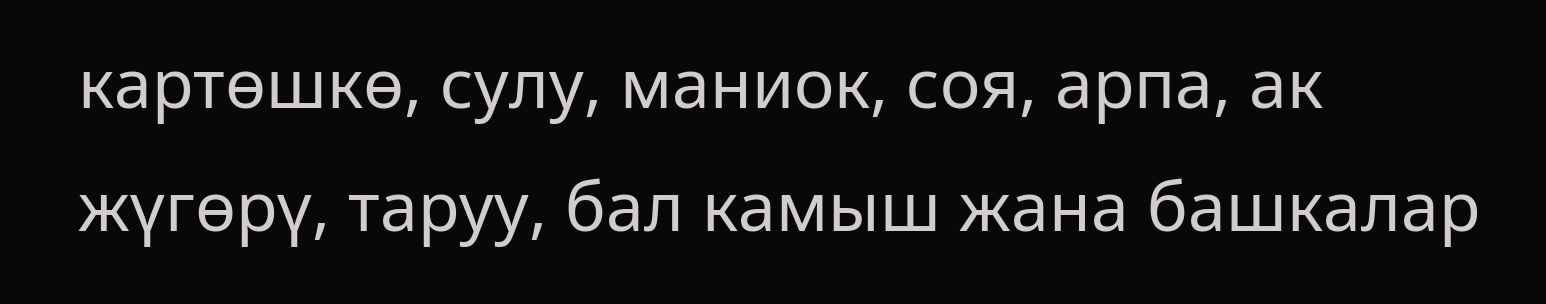картөшкө, сулу, маниок, соя, арпа, ак жүгөрү, таруу, бал камыш жана башкалар